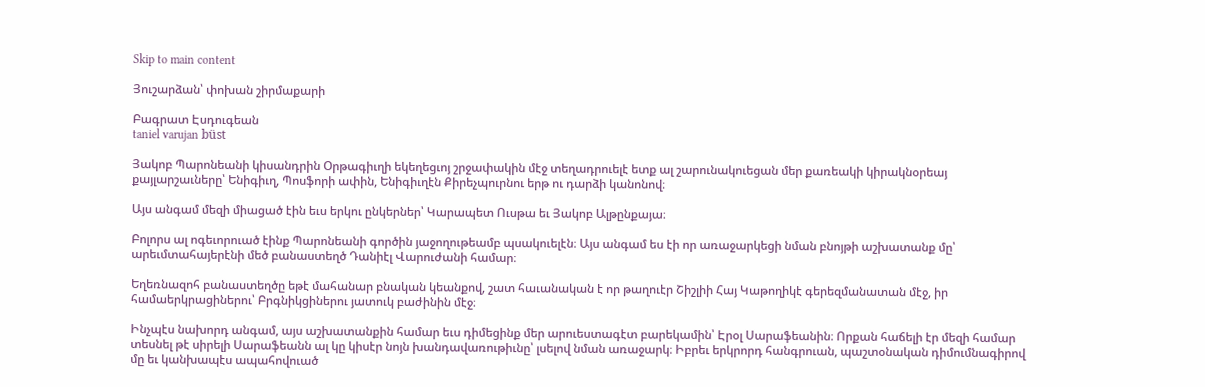Skip to main content

Յուշարձան՝ փոխան շիրմաքարի

Բագրատ Էսդուգեան
taniel varujan büst

Յակոբ Պարոնեանի կիսանդրին Օրթագիւղի եկեղեցւոյ շրջափակին մէջ տեղադրուելէ ետք ալ շարունակուեցան մեր քառեակի կիրակնօրեայ քայլարշաւները՝ Ենիգիւղ, Պոսֆորի ափին, Ենիգիւղէն Քիրեչպուրնու երթ ու դարձի կանոնով։

Այս անգամ մեզի միացած էին եւս երկու ընկերներ՝ Կարապետ Ուսթա եւ Յակոբ Ալթընքայա։

Բոլորս ալ ոգեւորուած էինք Պարոնեանի գործին յաջողութեամբ պսակուելէն։ Այս անգամ ես էի որ առաջարկեցի նման բնոյթի աշխատանք մը՝ արեւմտահայերէնի մեծ բանաստեղծ Դանիէլ Վարուժանի համար։

Եղեռնազոհ բանաստեղծը եթէ մահանար բնական կեանքով, շատ հաւանական է որ թաղուէր Շիշլիի Հայ Կաթողիկէ գերեզմանատան մէջ, իր համաերկրացիներու՝ Բրգնիկցիներու յատուկ բաժինին մէջ։

Ինչպէս նախորդ անգամ, այս աշխատանքին համար եւս դիմեցինք մեր արուեստագէտ բարեկամին՝ Էրօլ Սարաֆեանին։ Որքան հաճելի էր մեզի համար տեսնել թէ սիրելի Սարաֆեանն ալ կը կիսէր նոյն խանդավառութիւնը՝ լսելով նման առաջարկ։ Իբրեւ երկրորդ հանգրուան, պաշտօնական դիմումնագիրով մը եւ կանխապէս ապահովուած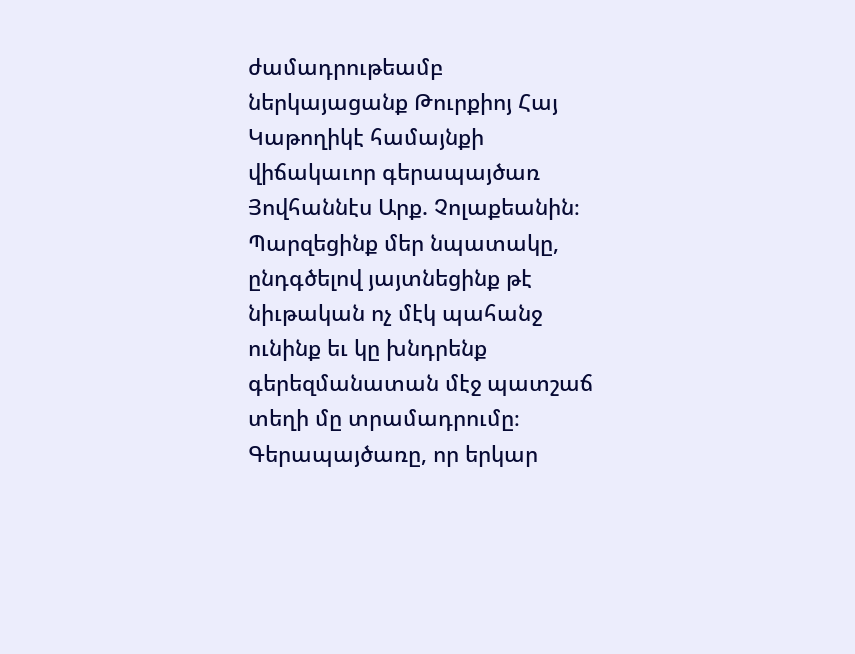ժամադրութեամբ ներկայացանք Թուրքիոյ Հայ Կաթողիկէ համայնքի վիճակաւոր գերապայծառ Յովհաննէս Արք. Չոլաքեանին։ Պարզեցինք մեր նպատակը, ընդգծելով յայտնեցինք թէ նիւթական ոչ մէկ պահանջ ունինք եւ կը խնդրենք գերեզմանատան մէջ պատշաճ տեղի մը տրամադրումը։ Գերապայծառը, որ երկար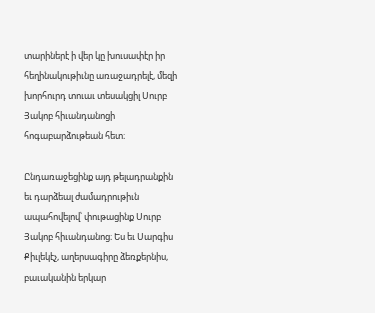տարիներէ ի վեր կը խուսափէր իր հեղինակութիւնը առաջադրելէ, մեզի խորհուրդ տուաւ տեսակցիլ Սուրբ Յակոբ հիւանդանոցի հոգաբարձութեան հետ։

Ընդառաջեցինք այդ թելադրանքին եւ դարձեալ ժամադրութիւն ապահովելով՝ փութացինք Սուրբ Յակոբ հիւանդանոց։ Ես եւ Սարգիս Քիւլեկէչ, աղերսագիրը ձեռքերնիս, բաւականին երկար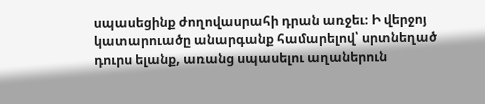սպասեցինք ժողովասրահի դրան առջեւ։ Ի վերջոյ կատարուածը անարգանք համարելով՝ սրտնեղած դուրս ելանք, առանց սպասելու աղաներուն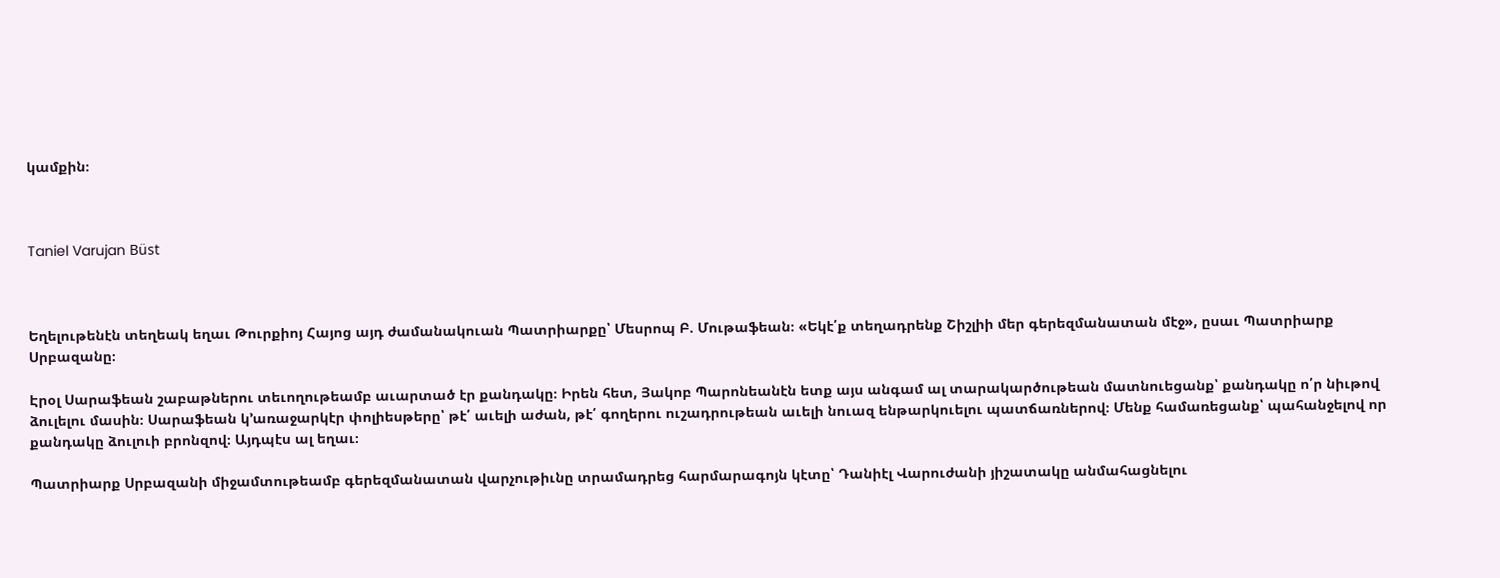կամքին։



Taniel Varujan Büst



Եղելութենէն տեղեակ եղաւ Թուրքիոյ Հայոց այդ ժամանակուան Պատրիարքը՝ Մեսրոպ Բ. Մութաֆեան։ «Եկէ՛ք տեղադրենք Շիշլիի մեր գերեզմանատան մէջ», ըսաւ Պատրիարք Սրբազանը։

Էրօլ Սարաֆեան շաբաթներու տեւողութեամբ աւարտած էր քանդակը։ Իրեն հետ, Յակոբ Պարոնեանէն ետք այս անգամ ալ տարակարծութեան մատնուեցանք՝ քանդակը ո՛ր նիւթով ձուլելու մասին։ Սարաֆեան կ՚առաջարկէր փոլիեսթերը՝ թէ՛ աւելի աժան, թէ՛ գողերու ուշադրութեան աւելի նուազ ենթարկուելու պատճառներով։ Մենք համառեցանք՝ պահանջելով որ քանդակը ձուլուի բրոնզով։ Այդպէս ալ եղաւ։

Պատրիարք Սրբազանի միջամտութեամբ գերեզմանատան վարչութիւնը տրամադրեց հարմարագոյն կէտը՝ Դանիէլ Վարուժանի յիշատակը անմահացնելու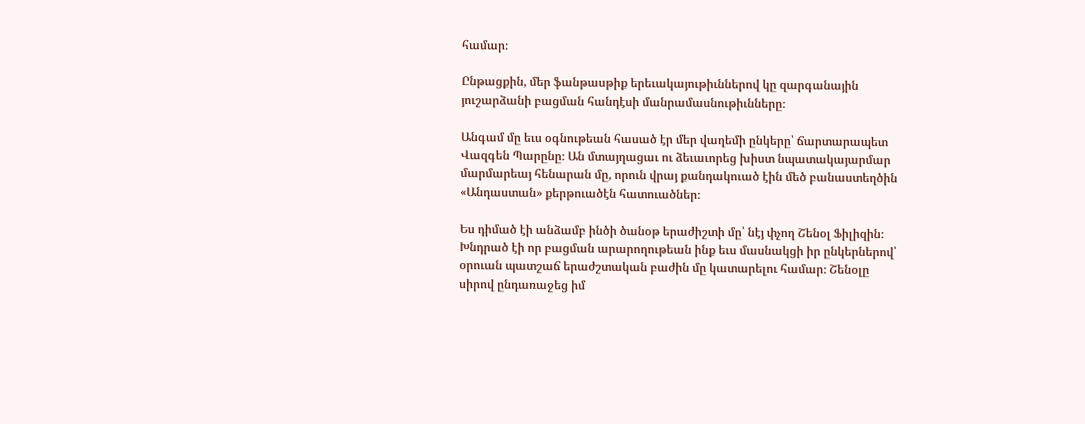համար։

Ընթացքին, մեր ֆանթասթիք երեւակայութիւններով կը զարգանային յուշարձանի բացման հանդէսի մանրամասնութիւնները։

Անգամ մը եւս օգնութեան հասած էր մեր վաղեմի ընկերը՝ ճարտարապետ Վազգեն Պարընը։ Ան մտայղացաւ ու ձեւաւորեց խիստ նպատակայարմար մարմարեայ հենարան մը, որուն վրայ քանդակուած էին մեծ բանաստեղծին «Անդաստան» քերթուածէն հատուածներ։

Ես դիմած էի անձամբ ինծի ծանօթ երաժիշտի մը՝ նէյ փչող Շենօլ Ֆիլիզին։ Խնդրած էի որ բացման արարողութեան ինք եւս մասնակցի իր ընկերներով՝ օրուան պատշաճ երաժշտական բաժին մը կատարելու համար։ Շենօլը սիրով ընդառաջեց իմ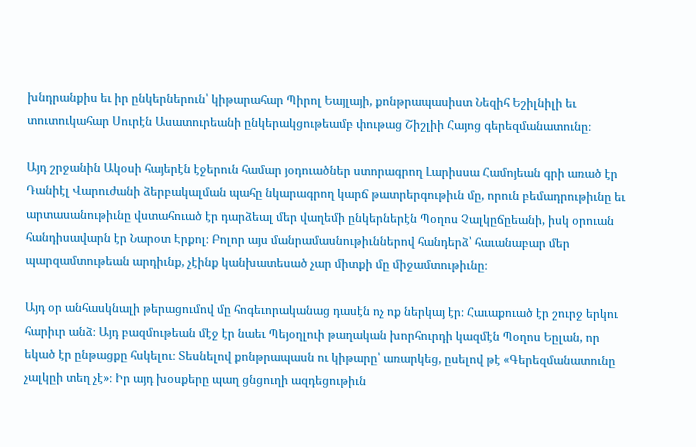խնդրանքիս եւ իր ընկերներուն՝ կիթարահար Պիրոլ Եայլայի, քոնթրապասիստ Նեզիհ Եշիլնիլի եւ տուտուկահար Սուրէն Ասատուրեանի ընկերակցութեամբ փութաց Շիշլիի Հայոց գերեզմանատունը։

Այդ շրջանին Ակօսի հայերէն էջերուն համար յօդուածներ ստորագրող Լարիսսա Համոյեան գրի առած էր Դանիէլ Վարուժանի ձերբակալման պահը նկարագրող կարճ թատրերգութիւն մը, որուն բեմադրութիւնը եւ արտասանութիւնը վստահուած էր դարձեալ մեր վաղեմի ընկերներէն Պօղոս Չալկըճըեանի, իսկ օրուան հանդիսավարն էր Նարօտ Էրքոլ։ Բոլոր այս մանրամասնութիւններով հանդերձ՝ հաւանաբար մեր պարզամտութեան արդիւնք, չէինք կանխատեսած չար միտքի մը միջամտութիւնը։

Այդ օր անհասկնալի թերացումով մը հոգեւորականաց դասէն ոչ ոք ներկայ էր։ Հաւաքուած էր շուրջ երկու հարիւր անձ։ Այդ բազմութեան մէջ էր նաեւ Պեյօղլուի թաղական խորհուրդի կազմէն Պօղոս Եըլան, որ եկած էր ընթացքը հսկելու։ Տեսնելով քոնթրապասն ու կիթարը՝ առարկեց, ըսելով թէ «Գերեզմանատունը չալկըի տեղ չէ»։ Իր այդ խօսքերը պաղ ցնցուղի ազդեցութիւն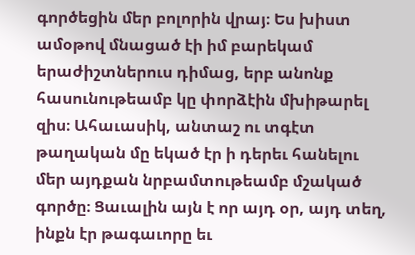գործեցին մեր բոլորին վրայ։ Ես խիստ ամօթով մնացած էի իմ բարեկամ երաժիշտներուս դիմաց, երբ անոնք հասունութեամբ կը փորձէին մխիթարել զիս։ Ահաւասիկ, անտաշ ու տգէտ թաղական մը եկած էր ի դերեւ հանելու մեր այդքան նրբամտութեամբ մշակած գործը։ Ցաւալին այն է որ այդ օր, այդ տեղ, ինքն էր թագաւորը եւ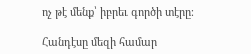ոչ թէ մենք՝ իբրեւ գործի տէրը։

Հանդէսը մեզի համար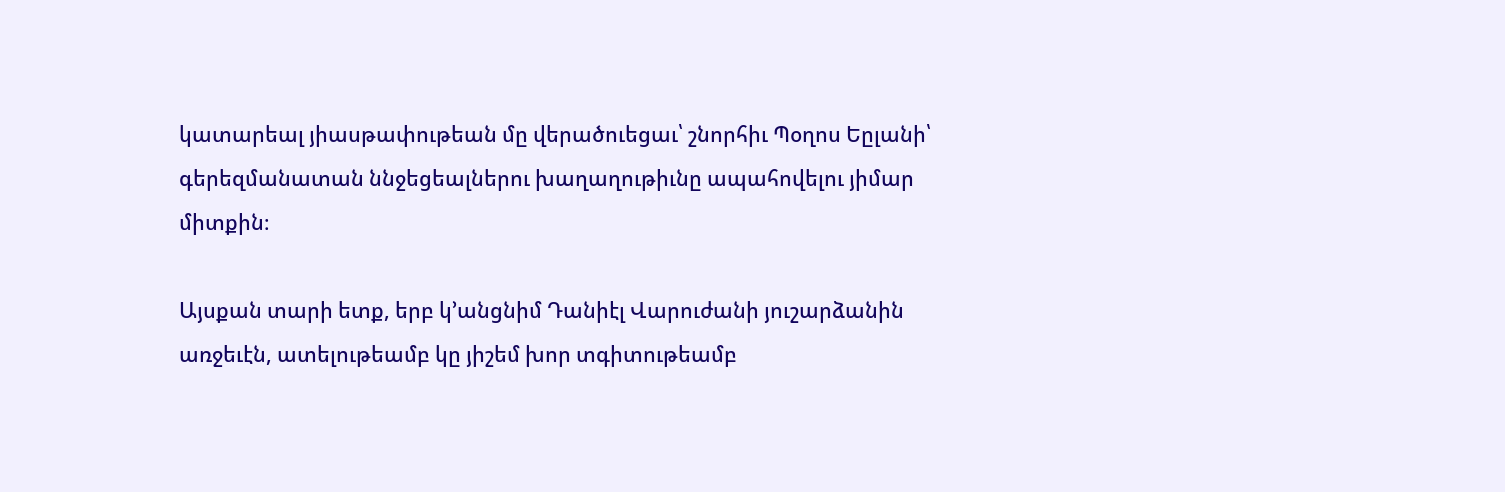կատարեալ յիասթափութեան մը վերածուեցաւ՝ շնորհիւ Պօղոս Եըլանի՝ գերեզմանատան ննջեցեալներու խաղաղութիւնը ապահովելու յիմար միտքին։

Այսքան տարի ետք, երբ կ՚անցնիմ Դանիէլ Վարուժանի յուշարձանին առջեւէն, ատելութեամբ կը յիշեմ խոր տգիտութեամբ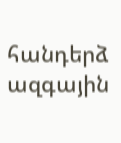հանդերձ ազգային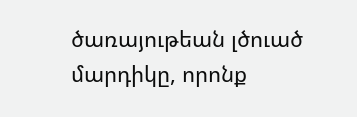ծառայութեան լծուած մարդիկը, որոնք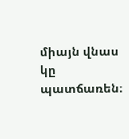միայն վնաս կը պատճառեն։